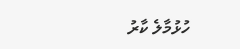ހުޅުމާލެ ކާރު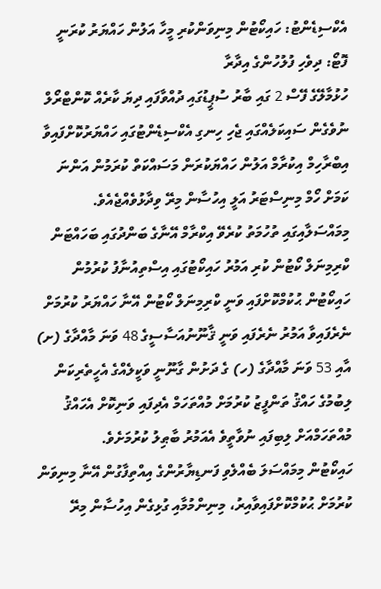އެކްސިޑެންޓު: ހައިކޯޓުން މިނިވަންކުރި މީހާ އަލުން ހައްޔަރު ކުރަނީ
ފޮޓޯ: ދިވެހި ފުލުހުންގެ އިދާރާ
ހުޅުމާލޭގެ ފޭސް 2 ގައި ބާރު ސުޕީޑުގައި ދުއްވާފައި ދިޔަ ކާރެއް ކޮންޓްރޯލް ނުވެގެން ސައިކަލެއްގައި ޖެހި ހިނގި އެކްސިޑެންޓުގައި ހައްޔަރުކޮށްފައިވާ އިބްރާހިމް އިކުރާމް އަލުން ހައްޔަކުރަން މަސައްކަތް ކުރަމުން އަންނަ ކަމަށް ހޯމް މިނިސްޓަރު އަލީ އިހުސާން މިރޭ ވިދާޅުވެއްޖެއެވެ.
މިމައްސަލާއިގައި ތުހުމަތު ކުރެވޭ އިކްރާމް އޭނާގެ ބަންދުގައި ބަހައްޓަން ކްރިމިނަލް ކޯޓުން ކުރި އަމުރު ހައިކޯޓުގައި އިސްތިއުނާފު ކުރުމުން ހައިކޯޓުން ޙުކުމްކޮށްފައި ވަނީ ކްރިމިނަލް ކޯޓުން އޭނާ ހައްޔަރު ކުރުމަށް ނެރެފައިވާ އަމުރު ނެރެފައި ވަނީ ޤާނޫނުއަސާސީގެ 48 ވަނަ މާއްދާގެ (ށ) އާއި 53 ވަނަ މާއްދާގެ (ހ) ގެ ދަށުން ގާނޫނީ ވަކީލެއްގެ އެހީތެރިކަން ލިބުމުގެ ހައްޤު ތަންފީޒު ކުރުމަށް މުއްތަހަމް އެދިފައި ވަނިކޮށް އެހައްޤު މުއްތަހަމްއަށް ލިބިފައި ނުވާތީވެ އެއަމުރު ބާޠިލު ކުރުމަށެވެ.
ހައިކޯޓުން މިމައްސަލަ ބެއްލެވި ފަނޑިޔާރުންގެ އިއްތިފާގުން އޭނާ މިނިވަން ކުރުމަށް ޙުކުމްކޮށްފައިވާއިރު، މިނިންމުމާއި ގުޅިގެން އިހުސާން މިރޭ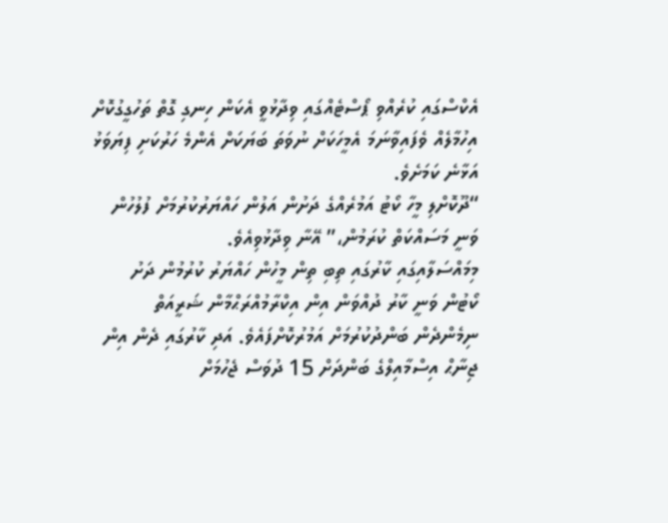އެކްސްގައި ކުރެއްވި ޕޯސްޓެއްގައި ވިދާޅުވީ އެކަން ހިނގި ގޮތް ތަހުގީގުކޮށް އިހުމާލެއް ވެފައިވާނަމަ އެމީހަކަށް ނުވަތަ ބަޔަކަށް އެންމެ ހަރުކަށި ފިޔަވަޅު އަޅާނެ ކަމަށެވެ.
“ދޫކޮށްލި މީހާ ކޯޓު އަމުރެއްގެ ދަށުން އަލުން ހައްޔަރުކުރުމަށް ފުލުހުން ވަނީ މަސައްކަތް ކުރަމުން،” އޭނާ ވިދާޅުވިއެވެ.
މިމައްސަލާއިގައި ކާރުގައި ތިބި ތިން މީހުން ހައްޔަރު ކުރުމުން ދަށު ކޯޓުން ވަނީ ކާރު ދުއްވަން އިން އިކްރާމުއްރަޙްމާން ޝަރީއަތް ނިމެންދެން ބަންދުކުރުމަށް އަމުރުކޮށްފައެވެ. އަދި ކާރުގައި ދެން އިން ޖިނާޙް އިސްމާއިލްގެ ބަންދަށް 15 ދުވަސް ޖެހުމަށް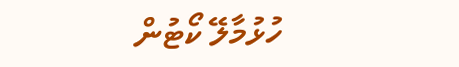ހުޅުމާލޭ ކޯޓުން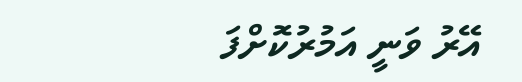އޭރު ވަނީ އަމުރުކޮށްފަ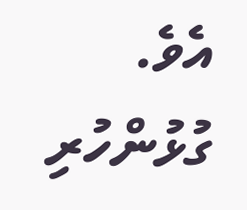އެވެ.
ގުޅުންހުރި